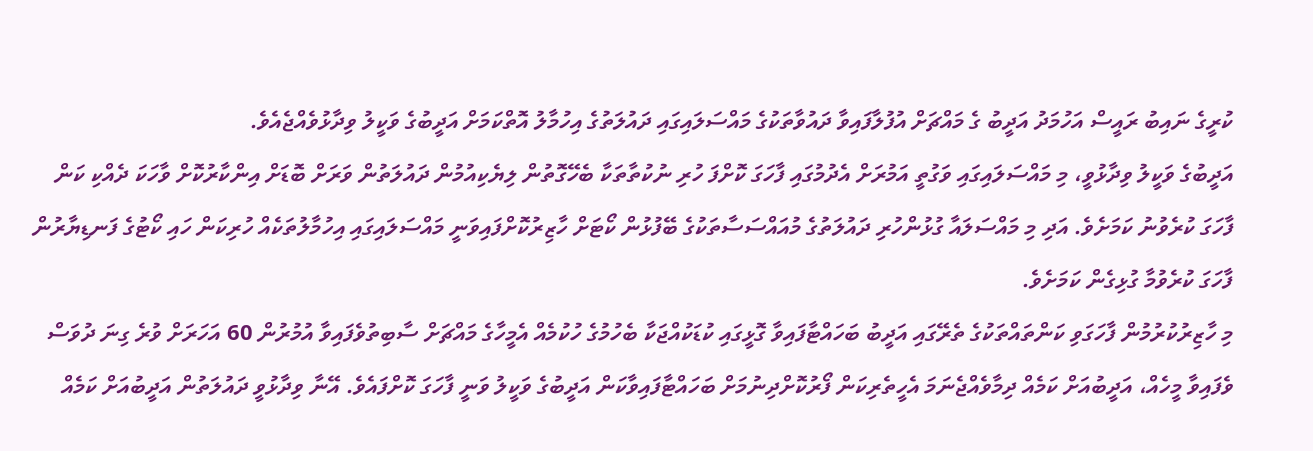ކުރީގެ ނައިބު ރައީސް އަހުމަދު އަދީބު ގެ މައްޗަށް އުފުލާފައިވާ ދައުވާތަކުގެ މައްސަލައިގައި ދައުލަތުގެ އިހުމާލު އޮތްކަމަށް އަދީބުގެ ވަކީލު ވިދާޅުވެއްޖެއެވެ.
އަދީބުގެ ވަކީލު ވިދާޅުވީ، މި މައްސަލައިގައި ވަގުތީ އަމުރަށް އެދުމުގައި ފާހަގަ ކޮށްފަ ހުރި ނުކުތާތަކާ ބެހޭގޮތުން ލިޔެކިއުމުން ދައުލަތުން ވަރަށް ބޮޑަށް އިންކާރުކޮށް ވާހަކަ ދެއްކި ކަން ފާހަގަ ކުރެވުނު ކަމަށެވެ. އަދި މި މައްސަލައާ ގުޅުންހުރި ދައުލަތުގެ މުއައްސަސާތަކުގެ ބޭފުޅުން ކޯޓަށް ހާޒިރުކޮށްފައިވަނީ މައްސަލައިގައި އިހުމާލުތަކެއް ހުރިކަން ހައި ކޯޓުގެ ފަނޑިޔާރުން ފާހަގަ ކުރެވުމާ ގުޅިގެން ކަމަށެވެ.
މި ހާޒިރުކުރުމުން ފާހަގަވި ކަންތައްތަކުގެ ތެރޭގައި އަދީބު ބަހައްޓާފައިވާ ގޮޅީގައި ކުޑަކުއްޖަކާ ބެހުމުގެ ހުކުމެއް އެމީހާގެ މައްޗަށް ސާބިތުވެފައިވާ އުމުރުން 60 އަހަރަށް ވުރެ ގިނަ ދުވަސް ވެފައިވާ މީހެއް، އަދީބުއަށް ކަމެއް ދިމާވެއްޖެނަމަ އެހީތެރިކަން ފޯރުކޮށްދިނުމަށް ބަހައްޓާފައިވާކަން އަދީބުގެ ވަކީލު ވަނީ ފާހަގަ ކޮށްފައެވެ. އޭނާ ވިދާޅުވީ ދައުލަތުން އަދީބުއަށް ކަމެއް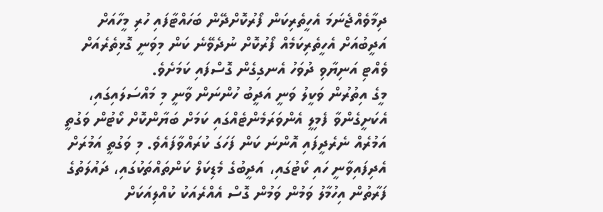ދިމާވެއްޖެނަމަ އެހީތެރިކަން ފޯރުކޮށްދޭން ބަހައްޓާފައި ހުރި މީހާއަށް އަދީބުއަށް އެހީތެރިކަމެއް ފޯރުކޮށް ނުދެވޭނެ ކަން މިވަނީ ގޮޅިތެރެއަށް ވެއްޓި އަނިޔާވި ދުވަހު އެނގިގެން ގޮސްފައި ކަމަށެވެ.
މީގެ އިތުރުން ވަކީލު ވަނީ އަދީބު ހުންނަން ވާނީ މި މައްސަލައިގައި، އެކަށީގެންވާ ފެމިލީ އެންވަރަމެންޓެއްގައި ކަމަށް ބަޔާންކޮށް ކޯޓުން ވަގުތީ އަމުރެއް ނެރެދީފައި އޮންނަ ކަން ފަހަގަ ކުރައްވާފައެވެ. މި ވަގުތީ އަމުރަށް އެދިފައިވާނީ ހައި ކޯޓުގައި، އަދީބުގެ މެޑިކަލް ކަންތައްތަކުގައި، ދައުލަތުގެ ފަރާތުން އިހުމާލު ވަމުން ވަމުން ގޮސް އެއްރެއަކު ކުއްލިއަކަށް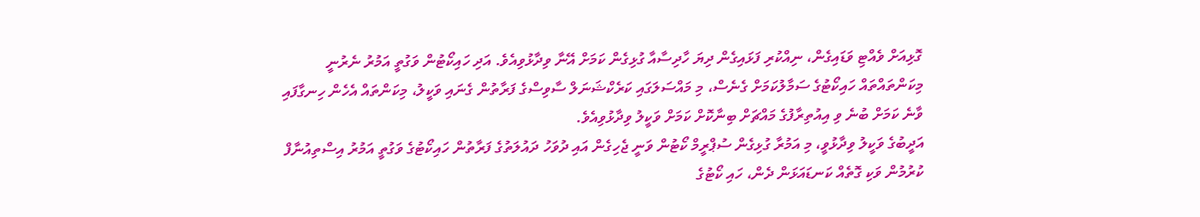ގޮޅިއަށް ވެއްޓި ވަޑައިގެން، ނިއްކުރި ފަޅައިގެން ދިޔަ ހާދިސާއާ ގުޅިގެން ކަމަށް އޭނާ ވިދާޅުވިއެވެ. އަދި ހައިކޯޓުން ވަގުތީ އަމުރު ނެރުނީ މިކަންތައްތައް ހައިކޯޓުގެ ސަމާލުކަމަށް ގެނެސް، މި މައްސަލަގައި ކަރެކްޝަނަލް ސާވިސްގެ ފަރާތުން ގެނައި ވަކީލު، މިކަންތައް އެހެން ހިނގާފައި ވާނެ ކަމަށް ބުނެ ވި އިއުތިރާފުގެ މައްޗަށް ބިނާކޮށް ކަމަށް ވަކީލު ވިދާޅުވިއެވެ.
އަދީބުގެ ވަކީލު ވިދާޅުވީ، މި އަމުރާ ގުޅިގެން ސުޕްރީމް ކޯޓުން ވަނީ ޖެހިގެން އައި ދުވަހު ދައުލަތުގެ ފަރާތުން ހައިކޯޓުގެ ވަގުތީ އަމުރު އިސްތިއުނާފް ކުރުމުން ވަކި ގޮތެއް ކަނޑައަޅަން ދެން، ހައި ކޯޓުގެ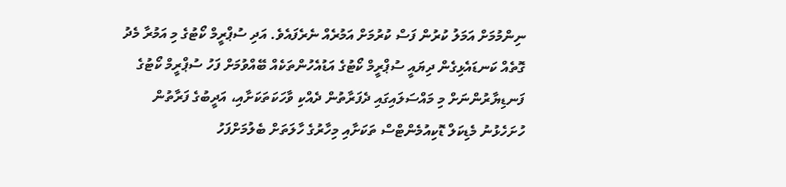ނިންމުމަށް އަމަލު ކުރުން ފަސް ކުރުމަށް އަމުރެއް ނެރެފައެވެ. އަދި ސުޕްރީމް ކޯޓުގެ މި އަމުރާ މެދު ގޮތެއް ކަނޑައެޅިގެން ދިޔައީ ސުޕްރީމް ކޯޓުގެ އަޑުއެހުންތަކެއް ބޭއްވުމަށް ފަހު ސުޕްރީމް ކޯޓުގެ ފަނޑިޔާރުންނަށް މި މައްސަލައިގައި ދެފަރާތުން ދެއްކި ވާހަކަތަކަށާއި، އަދީބުގެ ފަރާތުން ހުށަހެޅުނު މެޑިކަލް ޑޮކިއުމެންޓްސް ތަކަށާއި މިހާރުގެ ހާލަތަށް ބެލުމަށްފަހު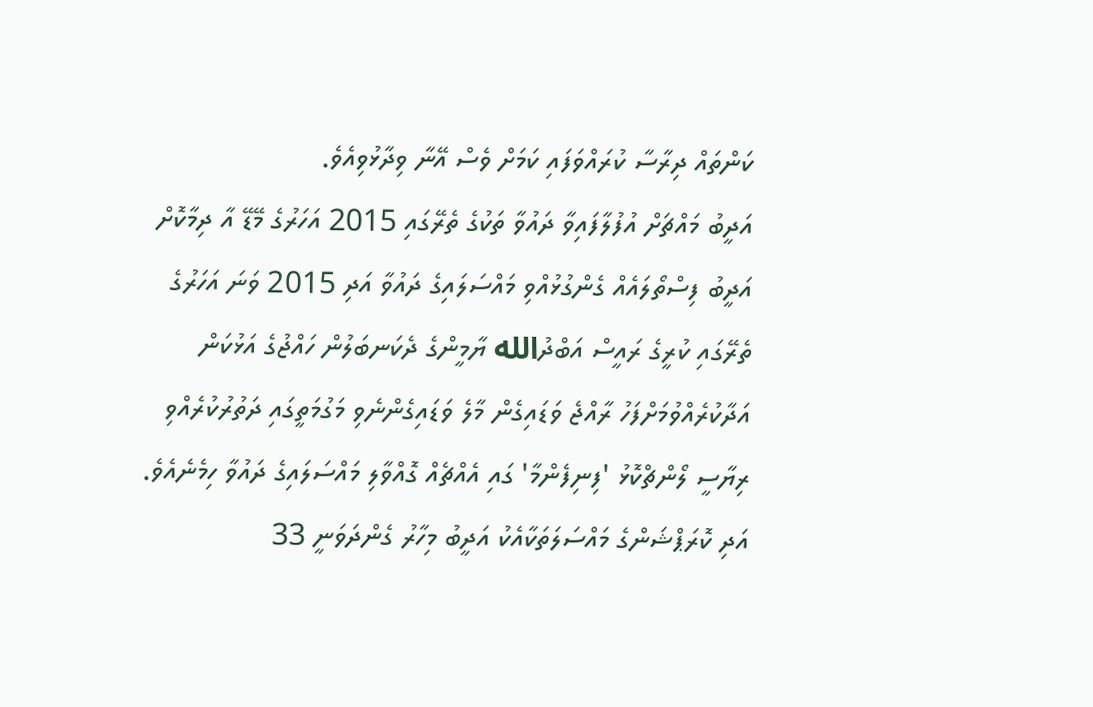ކަންތައް ދިރާސާ ކުރައްވަފައި ކަމަށް ވެސް އޭނާ ވިދާޅުވިއެވެ.
އަދީބު މައްޗަށް އުފުލާފައިވާ ދައުވާ ތަކުގެ ތެރޭގައި 2015 އަހަރުގެ މޭޑޭ އާ ދިމާކޮށް އަދީބު ފިސްތޯލައެއް ގެންގުޅުއްވި މައްސަލައިގެ ދައުވާ އަދި 2015 ވަނަ އަހަރުގެ ތެރޭގައި ކުރީގެ ރައީސް އަބްދުالله ޔާމީންގެ ދެކަނބަލުން ހައްޖުގެ އަޅުކަން އަދާކުރެއްވުމަށްފަހު ރާއްޖެ ވަޑައިގެން މާލެ ވަޑައިގެންނެވި މަގުމަތީގައި ދަތުރުކުރެއްވި ރިޔާސީ ލޯންޗްކޮޅު 'ފިނިފެންމާ' ގައި އެއްޗެއް ގޮއްވާލި މައްސަލައިގެ ދައުވާ ހިމެނެއެވެ. އަދި ކޮރަޕްޝަންގެ މައްސަލަތަކާއެކު އަދީބު މިހާރު ގެންދަވަނީ 33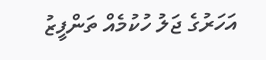އަހަރުގެ ޖަލު ހުކުމެއް ތަންފީޒު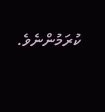ކުރަމުންނެވެ.